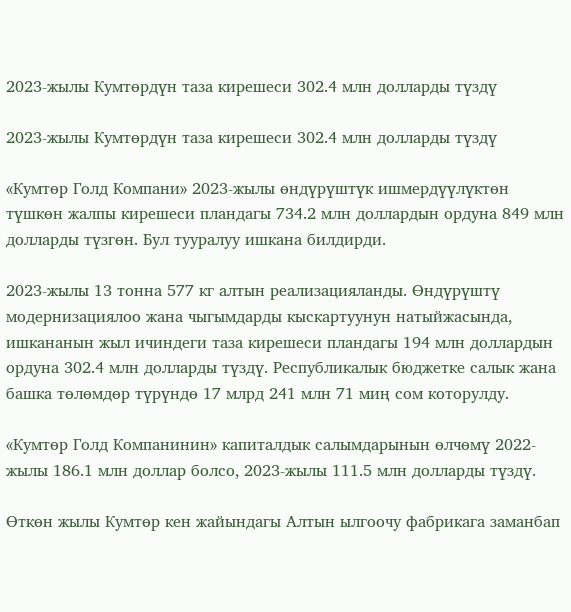2023-жылы Кумтөрдүн таза кирешеси 302.4 млн долларды түздү

2023-жылы Кумтөрдүн таза кирешеси 302.4 млн долларды түздү

«Кумтөр Голд Компани» 2023-жылы өндүрүштүк ишмердүүлүктөн түшкөн жалпы кирешеси пландагы 734.2 млн доллардын ордуна 849 млн долларды түзгөн. Бул тууралуу ишкана билдирди.

2023-жылы 13 тонна 577 кг алтын реализацияланды. Өндүрүштү модернизациялоо жана чыгымдарды кыскартуунун натыйжасында, ишкананын жыл ичиндеги таза кирешеси пландагы 194 млн доллардын ордуна 302.4 млн долларды түздү. Республикалык бюджетке салык жана башка төлөмдөр түрүндө 17 млрд 241 млн 71 миң сом которулду.

«Кумтөр Голд Компанинин» капиталдык салымдарынын өлчөмү 2022-жылы 186.1 млн доллар болсо, 2023-жылы 111.5 млн долларды түздү.

Өткөн жылы Кумтөр кен жайындагы Алтын ылгоочу фабрикага заманбап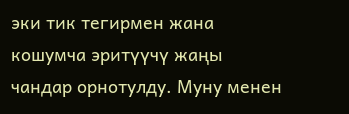эки тик тегирмен жана кошумча эритүүчү жаңы чандар орнотулду. Муну менен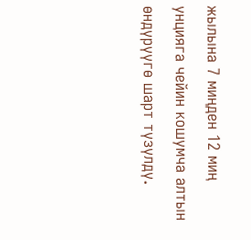жылына 7 миңден 12 миң унцияга чейин кошумча алтын өндүрүүгө шарт түзүлдү.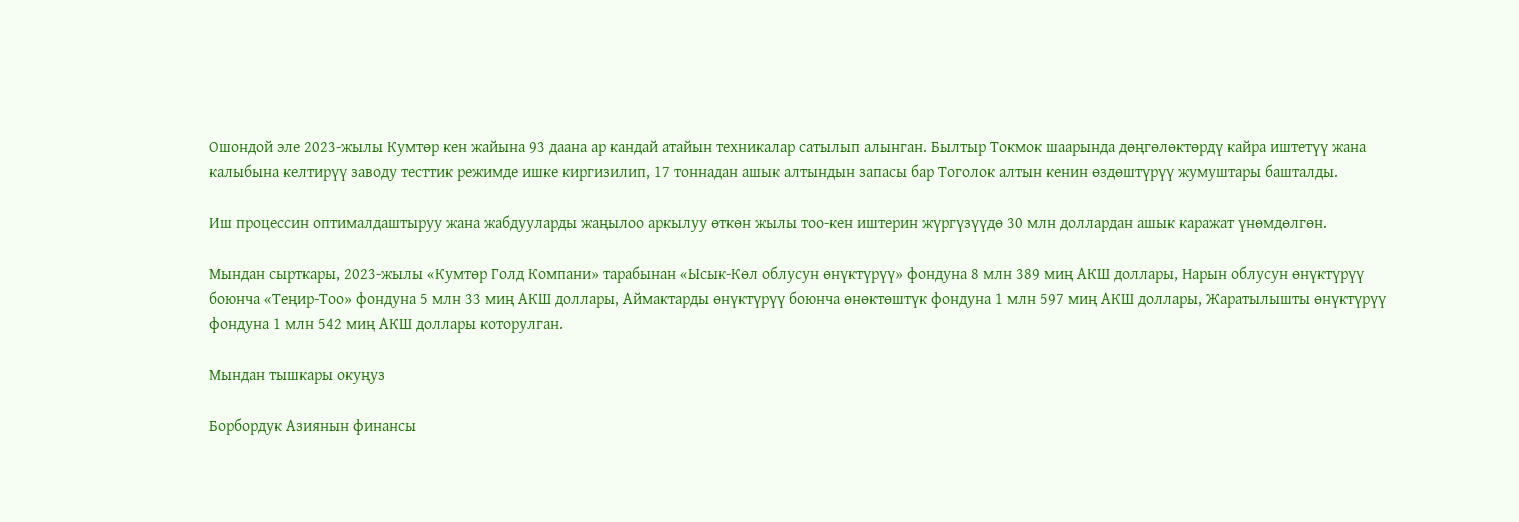Ошондой эле 2023-жылы Кумтөр кен жайына 93 даана ар кандай атайын техникалар сатылып алынган. Былтыр Токмок шаарында дөңгөлөктөрдү кайра иштетүү жана калыбына келтирүү заводу тесттик режимде ишке киргизилип, 17 тоннадан ашык алтындын запасы бар Тоголок алтын кенин өздөштүрүү жумуштары башталды.

Иш процессин оптималдаштыруу жана жабдууларды жаңылоо аркылуу өткөн жылы тоо-кен иштерин жүргүзүүдө 30 млн доллардан ашык каражат үнөмдөлгөн.

Мындан сырткары, 2023-жылы «Кумтөр Голд Компани» тарабынан «Ысык-Көл облусун өнүктүрүү» фондуна 8 млн 389 миң АКШ доллары, Нарын облусун өнүктүрүү боюнча «Теңир-Тоо» фондуна 5 млн 33 миң АКШ доллары, Аймактарды өнүктүрүү боюнча өнөктөштүк фондуна 1 млн 597 миң АКШ доллары, Жаратылышты өнүктүрүү фондуна 1 млн 542 миң АКШ доллары которулган.

Мындан тышкары окуңуз

Борбордук Азиянын финансы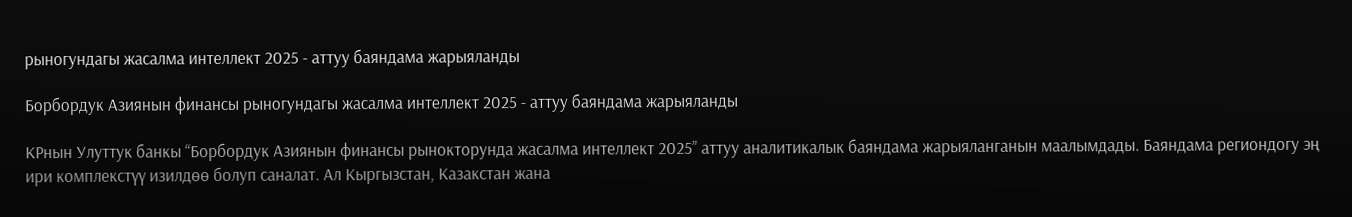рыногундагы жасалма интеллект 2025 - аттуу баяндама жарыяланды

Борбордук Азиянын финансы рыногундагы жасалма интеллект 2025 - аттуу баяндама жарыяланды

КРнын Улуттук банкы “Борбордук Азиянын финансы рынокторунда жасалма интеллект 2025” аттуу аналитикалык баяндама жарыяланганын маалымдады. Баяндама региондогу эң ири комплекстүү изилдөө болуп саналат. Ал Кыргызстан, Казакстан жана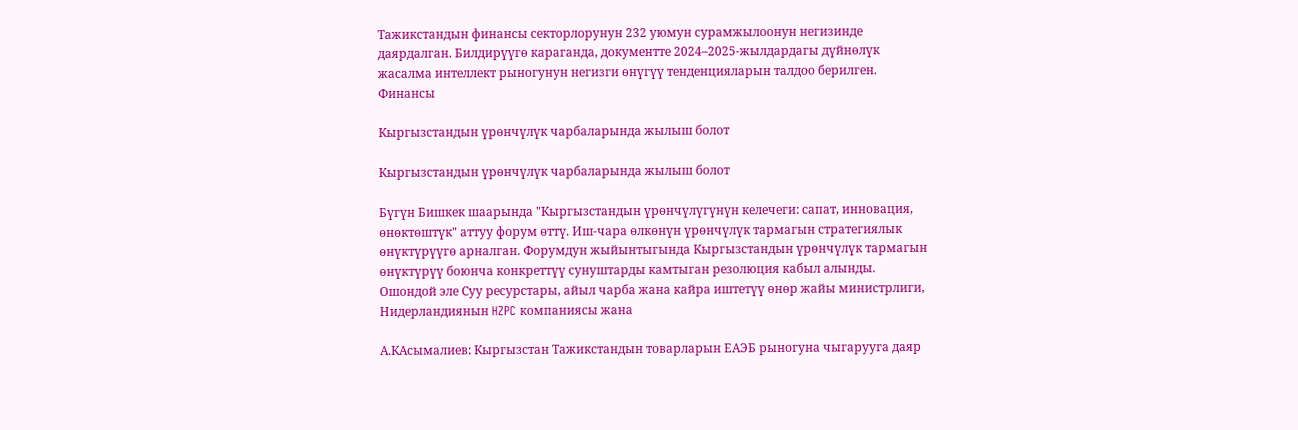Тажикстандын финансы секторлорунун 232 уюмун сурамжылоонун негизинде даярдалган. Билдирүүгө караганда, документте 2024–2025-жылдардагы дүйнөлүк жасалма интеллект рыногунун негизги өнүгүү тенденцияларын талдоо берилген. Финансы

Кыргызстандын үрөнчүлүк чарбаларында жылыш болот

Кыргызстандын үрөнчүлүк чарбаларында жылыш болот

Бүгүн Бишкек шаарында "Кыргызстандын үрөнчүлүгүнүн келечеги: сапат, инновация, өнөктөштүк" аттуу форум өттү. Иш-чара өлкөнүн үрөнчүлүк тармагын стратегиялык өнүктүрүүгө арналган. Форумдун жыйынтыгында Кыргызстандын үрөнчүлүк тармагын өнүктүрүү боюнча конкреттүү сунуштарды камтыган резолюция кабыл алынды. Ошондой эле Суу ресурстары, айыл чарба жана кайра иштетүү өнөр жайы министрлиги, Нидерландиянын HZPC компаниясы жана

А.КАсымалиев: Кыргызстан Тажикстандын товарларын ЕАЭБ рыногуна чыгарууга даяр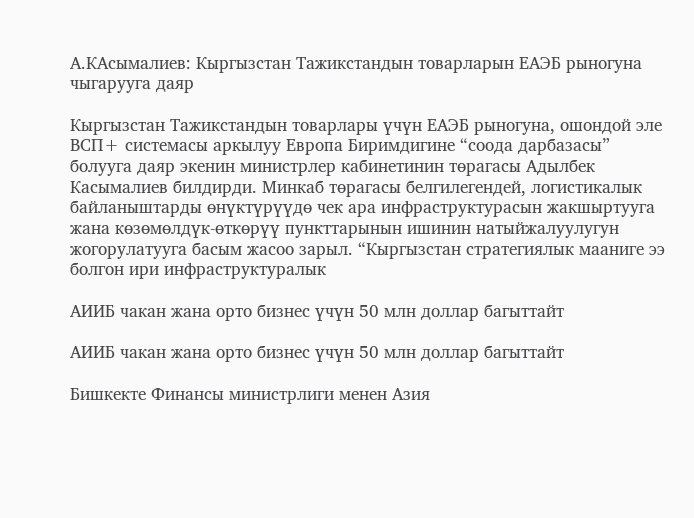А.КАсымалиев: Кыргызстан Тажикстандын товарларын ЕАЭБ рыногуна чыгарууга даяр

Кыргызстан Тажикстандын товарлары үчүн ЕАЭБ рыногуна, ошондой эле ВСП+ системасы аркылуу Европа Биримдигине “соода дарбазасы” болууга даяр экенин министрлер кабинетинин төрагасы Адылбек Касымалиев билдирди. Минкаб төрагасы белгилегендей, логистикалык байланыштарды өнүктүрүүдө чек ара инфраструктурасын жакшыртууга жана көзөмөлдүк-өткөрүү пункттарынын ишинин натыйжалуулугун жогорулатууга басым жасоо зарыл. “Кыргызстан стратегиялык мааниге ээ болгон ири инфраструктуралык

АИИБ чакан жана орто бизнес үчүн 50 млн доллар багыттайт

АИИБ чакан жана орто бизнес үчүн 50 млн доллар багыттайт

Бишкекте Финансы министрлиги менен Азия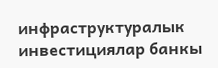инфраструктуралык инвестициялар банкы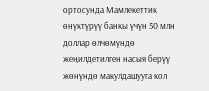ортосунда Мамлекеттик өнүктүрүү банкы үчүн 50 млн доллар өлчөмүндө жеңилдетилген насыя берүү жөнүндө макулдашууга кол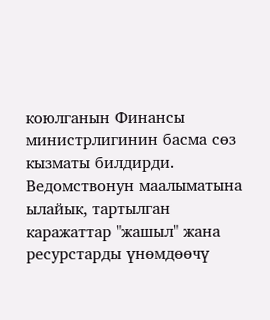коюлганын Финансы министрлигинин басма сөз кызматы билдирди. Ведомствонун маалыматына ылайык, тартылган каражаттар "жашыл" жана ресурстарды үнөмдөөчү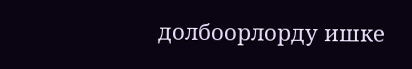долбоорлорду ишке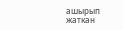ашырып жаткан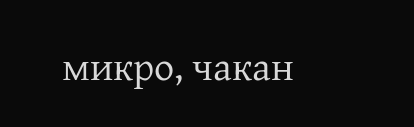микро, чакан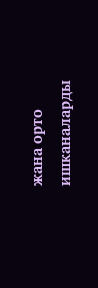жана орто ишканаларды